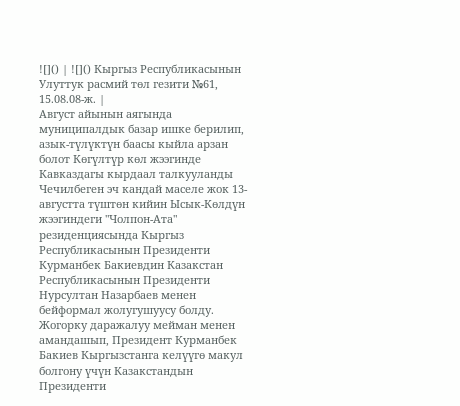![]() | ![]() Кыргыз Республикасынын Улуттук расмий төл гезити №61, 15.08.08-ж. |
Август айынын аягында муниципалдык базар ишке берилип, азык-түлүктүн баасы кыйла арзан болот Көгүлтүр көл жээгинде Кавказдагы кырдаал талкууланды Чечилбеген эч кандай маселе жок 13-августта түштөн кийин Ысык-Көлдүн жээгиндеги "Чолпон-Ата" резиденциясында Кыргыз Республикасынын Президенти Курманбек Бакиевдин Казакстан Республикасынын Президенти Нурсултан Назарбаев менен бейформал жолугушуусу болду. Жогорку даражалуу мейман менен амандашып, Президент Курманбек Бакиев Кыргызстанга келүүгө макул болгону үчүн Казакстандын Президенти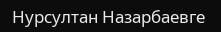Нурсултан Назарбаевге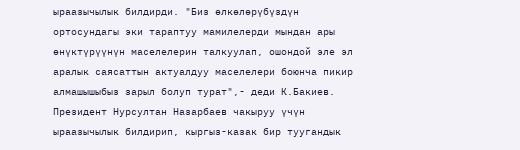ыраазычылык билдирди. "Биз өлкөлөрүбүздүн ортосундагы эки тараптуу мамилелерди мындан ары өнүктүрүүнүн маселелерин талкуулап, ошондой эле эл аралык саясаттын актуалдуу маселелери боюнча пикир алмашышыбыз зарыл болуп турат",- деди К.Бакиев. Президент Нурсултан Назарбаев чакыруу үчүн ыраазычылык билдирип, кыргыз-казак бир туугандык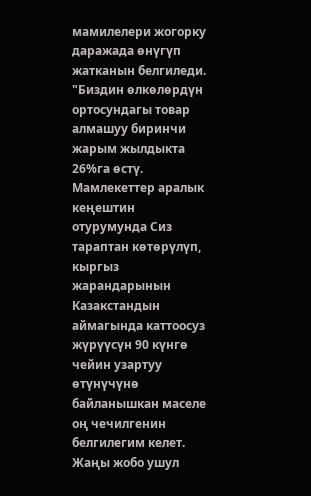мамилелери жогорку даражада өнүгүп жатканын белгиледи. "Биздин өлкөлөрдүн ортосундагы товар алмашуу биринчи жарым жылдыкта 26%га өстү. Мамлекеттер аралык кеңештин отурумунда Сиз тараптан көтөрүлүп, кыргыз жарандарынын Казакстандын аймагында каттоосуз жүрүүсүн 90 күнгө чейин узартуу өтүнүчүнө байланышкан маселе оң чечилгенин белгилегим келет. Жаңы жобо ушул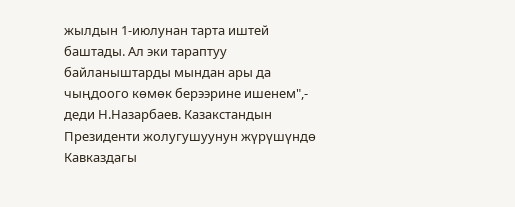жылдын 1-июлунан тарта иштей баштады. Ал эки тараптуу байланыштарды мындан ары да чыңдоого көмөк берээрине ишенем",- деди Н.Назарбаев. Казакстандын Президенти жолугушуунун жүрүшүндө Кавказдагы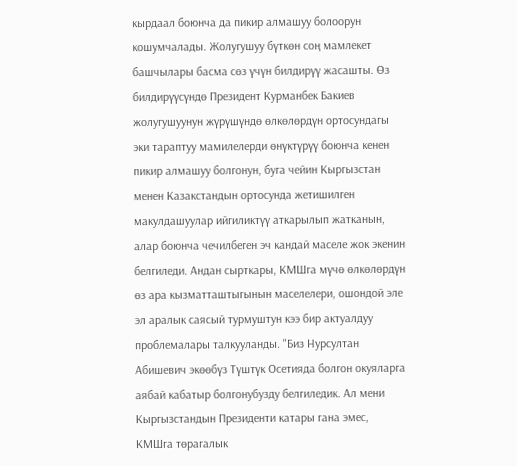кырдаал боюнча да пикир алмашуу болоорун кошумчалады. Жолугушуу бүткөн соң мамлекет башчылары басма сөз үчүн билдирүү жасашты. Өз билдирүүсүндө Президент Курманбек Бакиев жолугушуунун жүрүшүндө өлкөлөрдүн ортосундагы эки тараптуу мамилелерди өнүктүрүү боюнча кенен пикир алмашуу болгонун, буга чейин Кыргызстан менен Казакстандын ортосунда жетишилген макулдашуулар ийгиликтүү аткарылып жатканын, алар боюнча чечилбеген эч кандай маселе жок экенин белгиледи. Андан сырткары, КМШга мүчө өлкөлөрдүн өз ара кызматташтыгынын маселелери, ошондой эле эл аралык саясый турмуштун кээ бир актуалдуу проблемалары талкууланды. "Биз Нурсултан Абишевич экөөбүз Түштүк Осетияда болгон окуяларга аябай кабатыр болгонубузду белгиледик. Ал мени Кыргызстандын Президенти катары гана эмес, КМШга төрагалык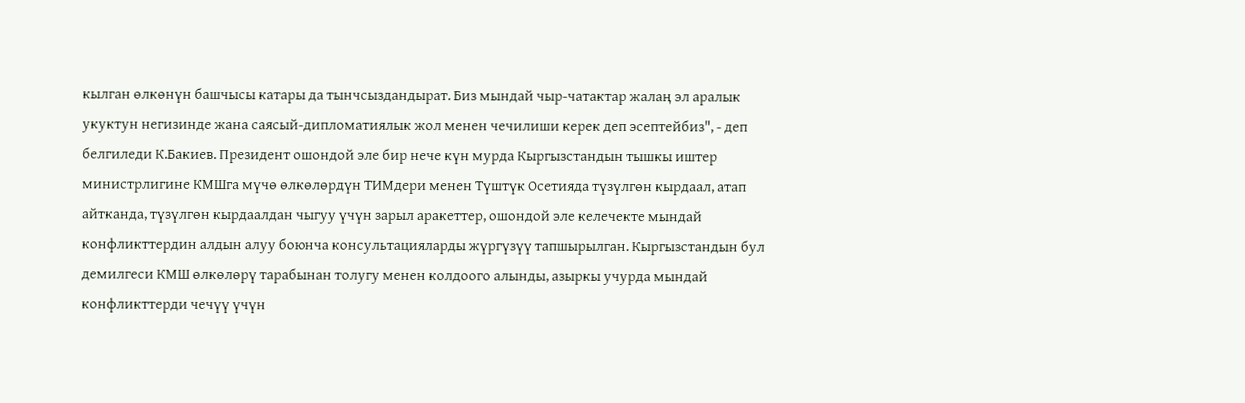кылган өлкөнүн башчысы катары да тынчсыздандырат. Биз мындай чыр-чатактар жалаң эл аралык укуктун негизинде жана саясый-дипломатиялык жол менен чечилиши керек деп эсептейбиз", - деп белгиледи К.Бакиев. Президент ошондой эле бир нече күн мурда Кыргызстандын тышкы иштер министрлигине КМШга мүчө өлкөлөрдүн ТИМдери менен Түштүк Осетияда түзүлгөн кырдаал, атап айтканда, түзүлгөн кырдаалдан чыгуу үчүн зарыл аракеттер, ошондой эле келечекте мындай конфликттердин алдын алуу боюнча консультацияларды жүргүзүү тапшырылган. Кыргызстандын бул демилгеси КМШ өлкөлөрү тарабынан толугу менен колдоого алынды, азыркы учурда мындай конфликттерди чечүү үчүн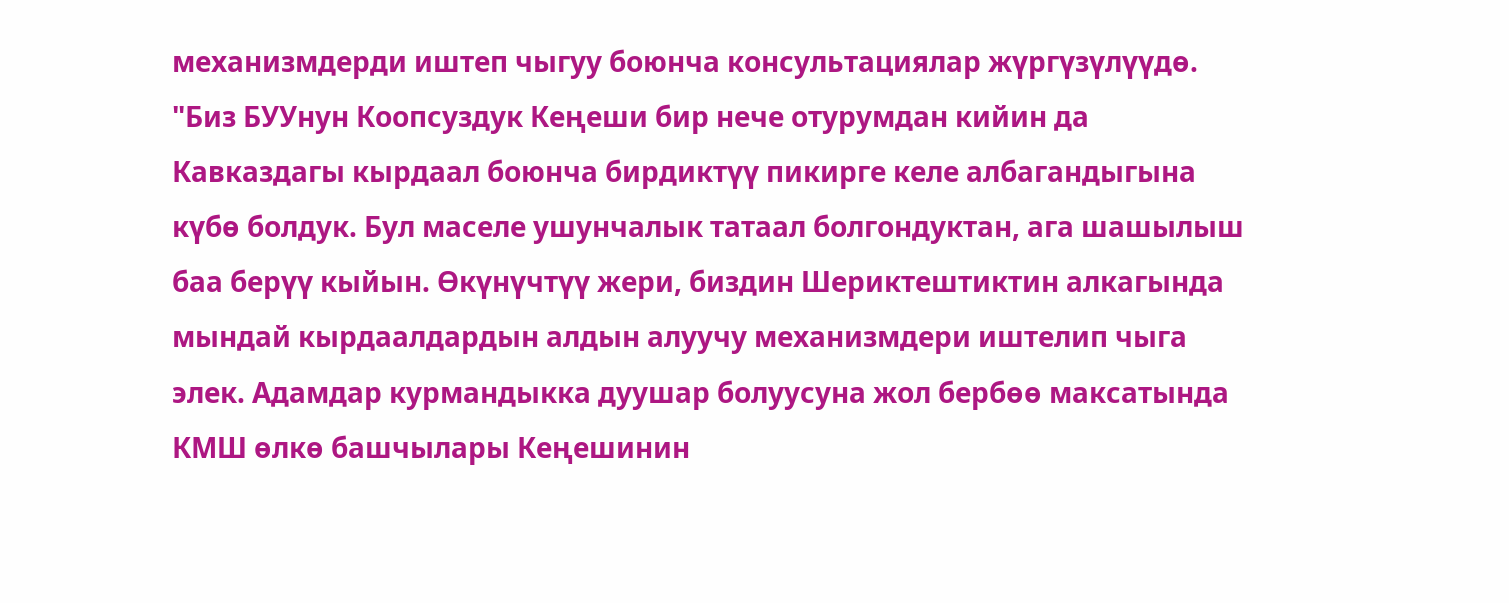механизмдерди иштеп чыгуу боюнча консультациялар жүргүзүлүүдө. "Биз БУУнун Коопсуздук Кеңеши бир нече отурумдан кийин да Кавказдагы кырдаал боюнча бирдиктүү пикирге келе албагандыгына күбө болдук. Бул маселе ушунчалык татаал болгондуктан, ага шашылыш баа берүү кыйын. Өкүнүчтүү жери, биздин Шериктештиктин алкагында мындай кырдаалдардын алдын алуучу механизмдери иштелип чыга элек. Адамдар курмандыкка дуушар болуусуна жол бербөө максатында КМШ өлкө башчылары Кеңешинин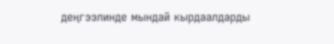деңгээлинде мындай кырдаалдарды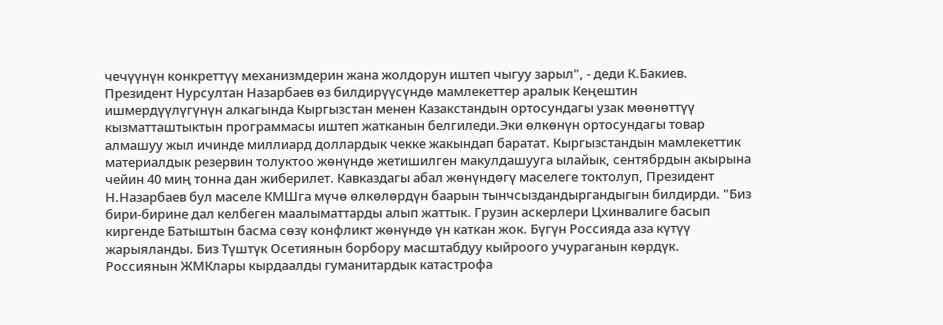чечүүнүн конкреттүү механизмдерин жана жолдорун иштеп чыгуу зарыл", - деди К.Бакиев. Президент Нурсултан Назарбаев өз билдирүүсүндө мамлекеттер аралык Кеңештин ишмердүүлүгүнүн алкагында Кыргызстан менен Казакстандын ортосундагы узак мөөнөттүү кызматташтыктын программасы иштеп жатканын белгиледи.Эки өлкөнүн ортосундагы товар алмашуу жыл ичинде миллиард доллардык чекке жакындап баратат. Кыргызстандын мамлекеттик материалдык резервин толуктоо жөнүндө жетишилген макулдашууга ылайык, сентябрдын акырына чейин 40 миң тонна дан жиберилет. Кавказдагы абал жөнүндөгү маселеге токтолуп, Президент Н.Назарбаев бул маселе КМШга мүчө өлкөлөрдүн баарын тынчсыздандыргандыгын билдирди. "Биз бири-бирине дал келбеген маалыматтарды алып жаттык. Грузин аскерлери Цхинвалиге басып киргенде Батыштын басма сөзү конфликт жөнүндө үн каткан жок. Бүгүн Россияда аза күтүү жарыяланды. Биз Түштүк Осетиянын борбору масштабдуу кыйроого учураганын көрдүк. Россиянын ЖМКлары кырдаалды гуманитардык катастрофа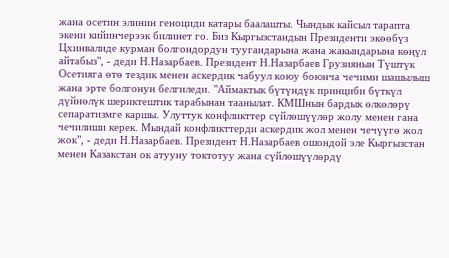жана осетин элинин геноциди катары баалашты. Чындык кайсыл тарапта экени кийинчерээк билинет го. Биз Кыргызстандын Президенти экөөбүз Цхинвалиде курман болгондордун туугандарына жана жакындарына көңүл айтабыз", - деди Н.Назарбаев. Президент Н.Назарбаев Грузиянын Түштүк Осетияга өтө тездик менен аскердик чабуул коюу боюнча чечими шашылыш жана эрте болгонун белгиледи. "Аймактык бүтүндүк принциби бүткүл дүйнөлүк шериктештик тарабынан таанылат. КМШнын бардык өлкөлөрү сепаратизмге каршы. Улуттук конфликттер сүйлөшүүлөр жолу менен гана чечилиши керек. Мындай конфликттерди аскердик жол менен чечүүгө жол жок", - деди Н.Назарбаев. Президент Н.Назарбаев ошондой эле Кыргызстан менен Казакстан ок атууну токтотуу жана сүйлөшүүлөрдү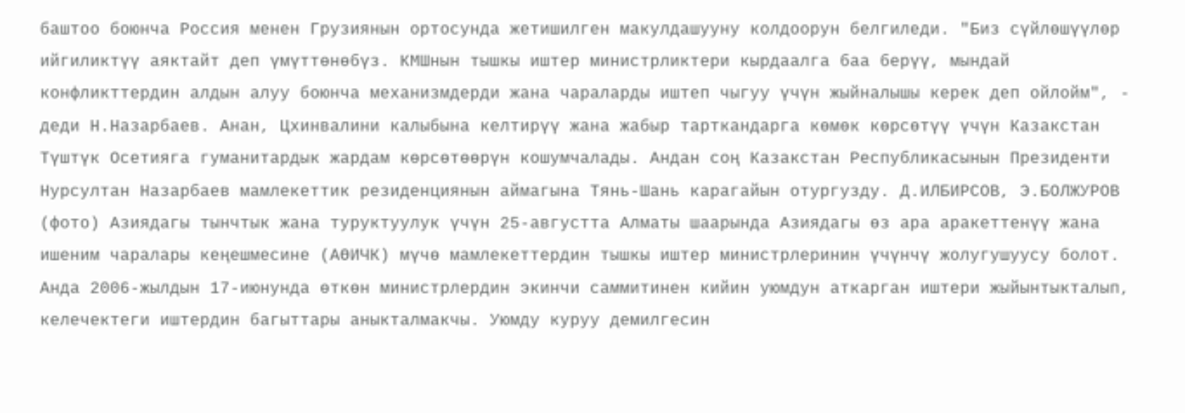баштоо боюнча Россия менен Грузиянын ортосунда жетишилген макулдашууну колдоорун белгиледи. "Биз сүйлөшүүлөр ийгиликтүү аяктайт деп үмүттөнөбүз. КМШнын тышкы иштер министрликтери кырдаалга баа берүү, мындай конфликттердин алдын алуу боюнча механизмдерди жана чараларды иштеп чыгуу үчүн жыйналышы керек деп ойлойм", - деди Н.Назарбаев. Анан, Цхинвалини калыбына келтирүү жана жабыр тарткандарга көмөк көрсөтүү үчүн Казакстан Түштүк Осетияга гуманитардык жардам көрсөтөөрүн кошумчалады. Андан соң Казакстан Республикасынын Президенти Нурсултан Назарбаев мамлекеттик резиденциянын аймагына Тянь-Шань карагайын отургузду. Д.ИЛБИРСОВ, Э.БОЛЖУРОВ (фото) Азиядагы тынчтык жана туруктуулук үчүн 25-августта Алматы шаарында Азиядагы өз ара аракеттенүү жана ишеним чаралары кеңешмесине (АӨИЧК) мүчө мамлекеттердин тышкы иштер министрлеринин үчүнчү жолугушуусу болот. Анда 2006-жылдын 17-июнунда өткөн министрлердин экинчи саммитинен кийин уюмдун аткарган иштери жыйынтыкталып, келечектеги иштердин багыттары аныкталмакчы. Уюмду куруу демилгесин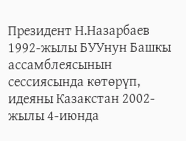Президент Н.Назарбаев 1992-жылы БУУнун Башкы ассамблеясынын сессиясында көтөрүп, идеяны Казакстан 2002-жылы 4-июнда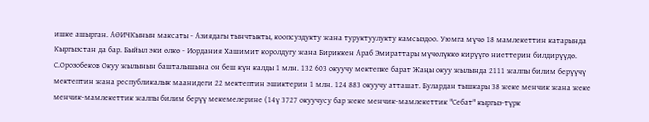ишке ашырган. АӨИЧКынын максаты - Азиядагы тынчтыкты, коопсуздукту жана туруктуулукту камсыздоо. Уюмга мүчө 18 мамлекеттин катарында Кыргызстан да бар. Быйыл эки өлкө - Иордания Хашимит королдугу жана Бириккен Араб Эмираттары мүчөлүккө кирүүгө ниеттерин билдирүүдө. С.Орозобеков Окуу жылынын башталышына он беш күн калды 1 млн. 132 603 окуучу мектепке барат Жаңы окуу жылында 2111 жалпы билим берүүчү мектептин жана республикалык маанидеги 22 мектептин эшиктерин 1 млн. 124 883 окуучу атташат. Булардан тышкары 38 жеке менчик жана жеке менчик-мамлекеттик жалпы билим берүү мекемелерине (14ү 3727 окуучусу бар жеке менчик-мамлекеттик "Себат" кыргыз-түрк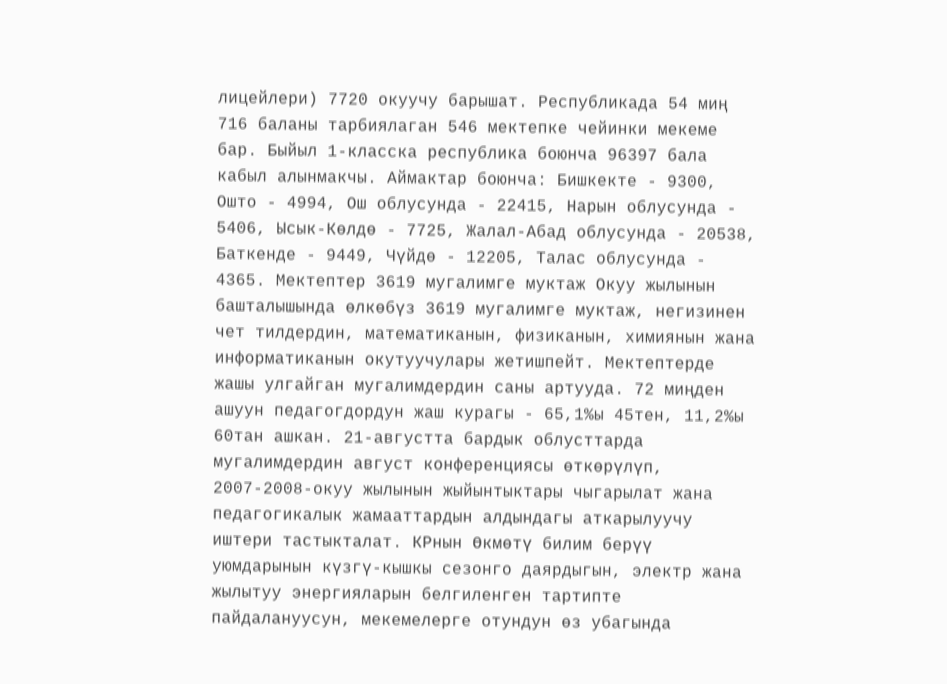лицейлери) 7720 окуучу барышат. Республикада 54 миң 716 баланы тарбиялаган 546 мектепке чейинки мекеме бар. Быйыл 1-класска республика боюнча 96397 бала кабыл алынмакчы. Аймактар боюнча: Бишкекте - 9300, Ошто - 4994, Ош облусунда - 22415, Нарын облусунда - 5406, Ысык-Көлдө - 7725, Жалал-Абад облусунда - 20538, Баткенде - 9449, Чүйдө - 12205, Талас облусунда - 4365. Мектептер 3619 мугалимге муктаж Окуу жылынын башталышында өлкөбүз 3619 мугалимге муктаж, негизинен чет тилдердин, математиканын, физиканын, химиянын жана информатиканын окутуучулары жетишпейт. Мектептерде жашы улгайган мугалимдердин саны артууда. 72 миңден ашуун педагогдордун жаш курагы - 65,1%ы 45тен, 11,2%ы 60тан ашкан. 21-августта бардык облусттарда мугалимдердин август конференциясы өткөрүлүп, 2007-2008-окуу жылынын жыйынтыктары чыгарылат жана педагогикалык жамааттардын алдындагы аткарылуучу иштери тастыкталат. КРнын Өкмөтү билим берүү уюмдарынын күзгү-кышкы сезонго даярдыгын, электр жана жылытуу энергияларын белгиленген тартипте пайдалануусун, мекемелерге отундун өз убагында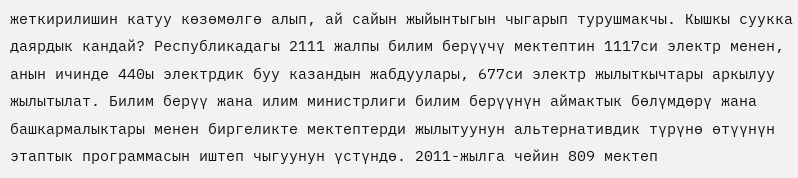жеткирилишин катуу көзөмөлгө алып, ай сайын жыйынтыгын чыгарып турушмакчы. Кышкы суукка даярдык кандай? Республикадагы 2111 жалпы билим берүүчү мектептин 1117си электр менен, анын ичинде 440ы электрдик буу казандын жабдуулары, 677си электр жылыткычтары аркылуу жылытылат. Билим берүү жана илим министрлиги билим берүүнүн аймактык бөлүмдөрү жана башкармалыктары менен биргеликте мектептерди жылытуунун альтернативдик түрүнө өтүүнүн этаптык программасын иштеп чыгуунун үстүндө. 2011-жылга чейин 809 мектеп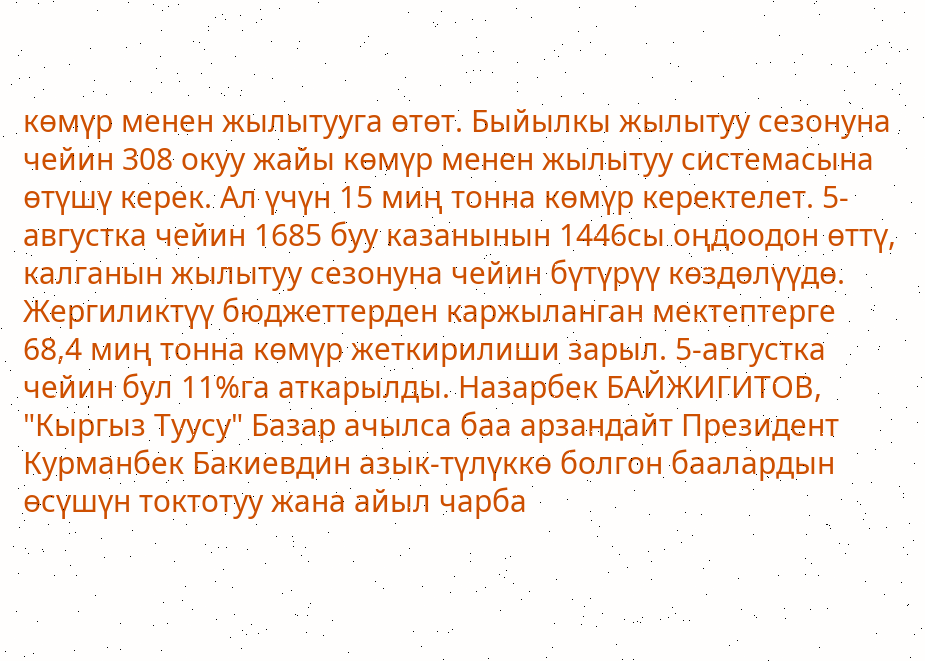көмүр менен жылытууга өтөт. Быйылкы жылытуу сезонуна чейин 308 окуу жайы көмүр менен жылытуу системасына өтүшү керек. Ал үчүн 15 миң тонна көмүр керектелет. 5-августка чейин 1685 буу казанынын 1446сы оңдоодон өттү, калганын жылытуу сезонуна чейин бүтүрүү көздөлүүдө. Жергиликтүү бюджеттерден каржыланган мектептерге 68,4 миң тонна көмүр жеткирилиши зарыл. 5-августка чейин бул 11%га аткарылды. Назарбек БАЙЖИГИТОВ, "Кыргыз Туусу" Базар ачылса баа арзандайт Президент Курманбек Бакиевдин азык-түлүккө болгон баалардын өсүшүн токтотуу жана айыл чарба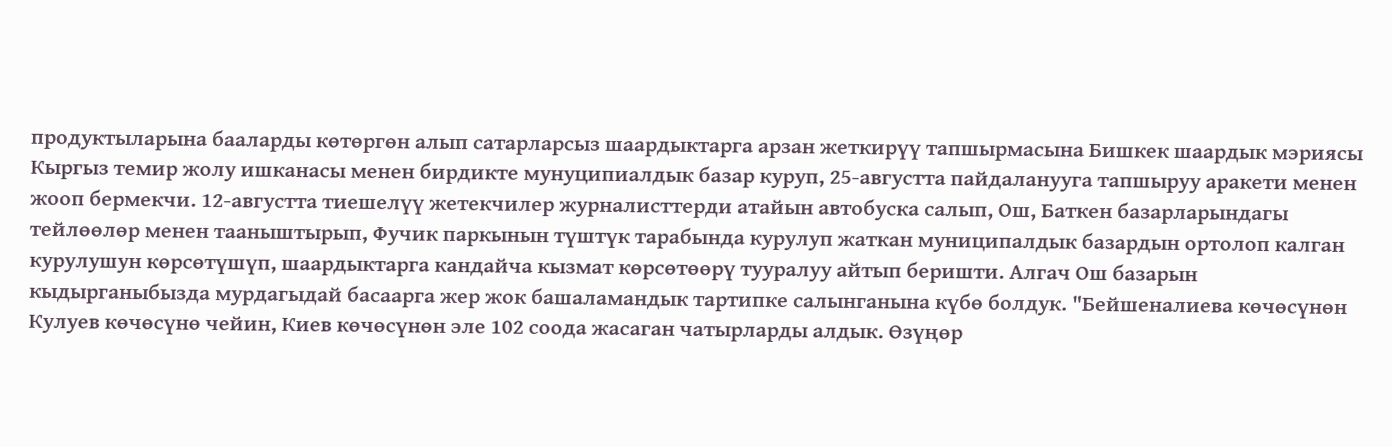продуктыларына бааларды көтөргөн алып сатарларсыз шаардыктарга арзан жеткирүү тапшырмасына Бишкек шаардык мэриясы Кыргыз темир жолу ишканасы менен бирдикте мунуципиалдык базар куруп, 25-августта пайдаланууга тапшыруу аракети менен жооп бермекчи. 12-августта тиешелүү жетекчилер журналисттерди атайын автобуска салып, Ош, Баткен базарларындагы тейлөөлөр менен тааныштырып, Фучик паркынын түштүк тарабында курулуп жаткан муниципалдык базардын ортолоп калган курулушун көрсөтүшүп, шаардыктарга кандайча кызмат көрсөтөөрү тууралуу айтып беришти. Алгач Ош базарын кыдырганыбызда мурдагыдай басаарга жер жок башаламандык тартипке салынганына күбө болдук. "Бейшеналиева көчөсүнөн Кулуев көчөсүнө чейин, Киев көчөсүнөн эле 102 соода жасаган чатырларды алдык. Өзүңөр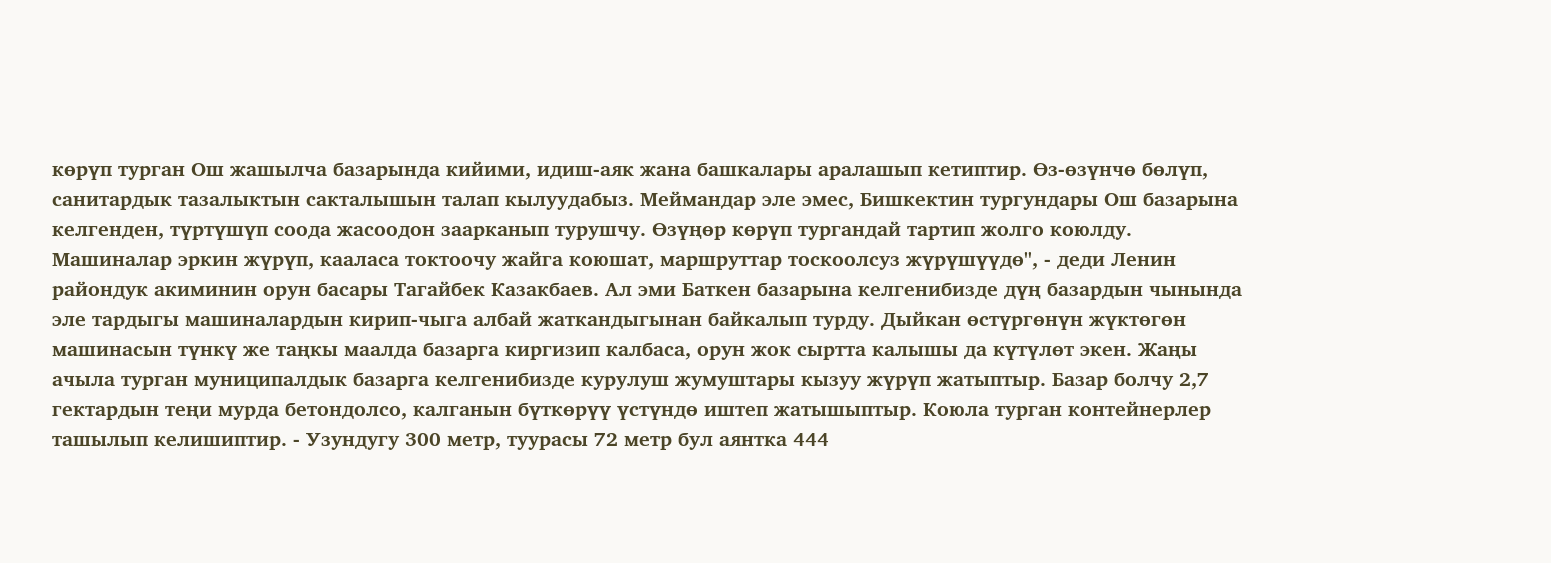көрүп турган Ош жашылча базарында кийими, идиш-аяк жана башкалары аралашып кетиптир. Өз-өзүнчө бөлүп, санитардык тазалыктын сакталышын талап кылуудабыз. Меймандар эле эмес, Бишкектин тургундары Ош базарына келгенден, түртүшүп соода жасоодон заарканып турушчу. Өзүңөр көрүп тургандай тартип жолго коюлду. Машиналар эркин жүрүп, кааласа токтоочу жайга коюшат, маршруттар тоскоолсуз жүрүшүүдө", - деди Ленин райондук акиминин орун басары Тагайбек Казакбаев. Ал эми Баткен базарына келгенибизде дүң базардын чынында эле тардыгы машиналардын кирип-чыга албай жаткандыгынан байкалып турду. Дыйкан өстүргөнүн жүктөгөн машинасын түнкү же таңкы маалда базарга киргизип калбаса, орун жок сыртта калышы да күтүлөт экен. Жаңы ачыла турган муниципалдык базарга келгенибизде курулуш жумуштары кызуу жүрүп жатыптыр. Базар болчу 2,7 гектардын теңи мурда бетондолсо, калганын бүткөрүү үстүндө иштеп жатышыптыр. Коюла турган контейнерлер ташылып келишиптир. - Узундугу 300 метр, туурасы 72 метр бул аянтка 444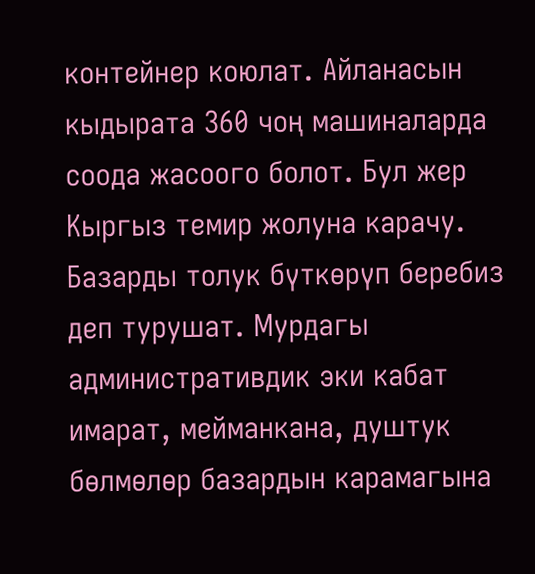контейнер коюлат. Айланасын кыдырата 360 чоң машиналарда соода жасоого болот. Бул жер Кыргыз темир жолуна карачу. Базарды толук бүткөрүп беребиз деп турушат. Мурдагы административдик эки кабат имарат, мейманкана, душтук бөлмөлөр базардын карамагына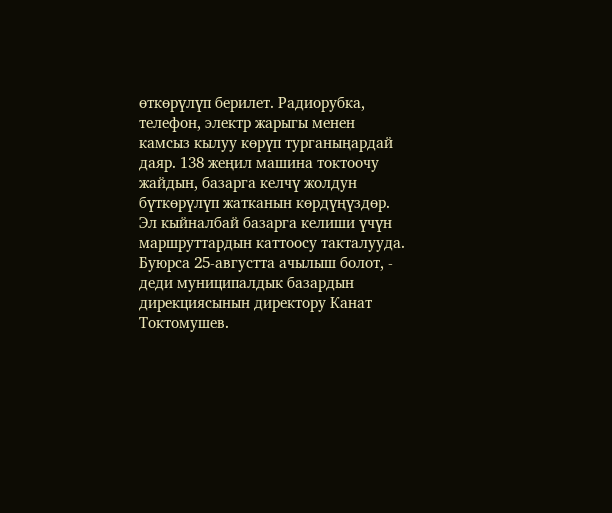өткөрүлүп берилет. Радиорубка, телефон, электр жарыгы менен камсыз кылуу көрүп турганыңардай даяр. 138 жеңил машина токтоочу жайдын, базарга келчү жолдун бүткөрүлүп жатканын көрдүңүздөр. Эл кыйналбай базарга келиши үчүн маршруттардын каттоосу такталууда. Буюрса 25-августта ачылыш болот, - деди муниципалдык базардын дирекциясынын директору Канат Токтомушев.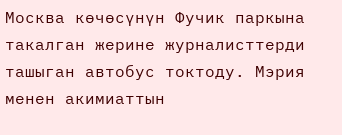Москва көчөсүнүн Фучик паркына такалган жерине журналисттерди ташыган автобус токтоду. Мэрия менен акимиаттын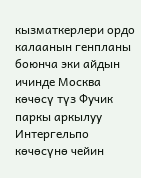кызматкерлери ордо калаанын генпланы боюнча эки айдын ичинде Москва көчөсү түз Фучик паркы аркылуу Интергельпо көчөсүнө чейин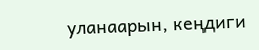уланаарын, кеңдиги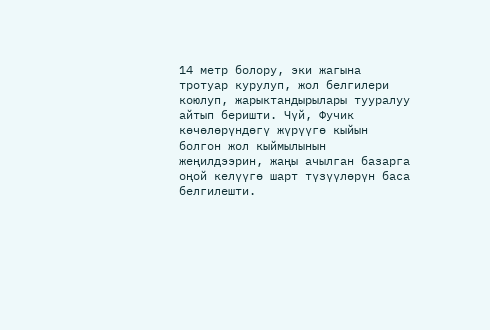14 метр болору, эки жагына тротуар курулуп, жол белгилери коюлуп, жарыктандырылары тууралуу айтып беришти. Чүй, Фучик көчөлөрүндөгү жүрүүгө кыйын болгон жол кыймылынын жеңилдээрин, жаңы ачылган базарга оңой келүүгө шарт түзүүлөрүн баса белгилешти.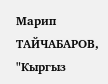Марип ТАЙЧАБАРОВ, "Кыргыз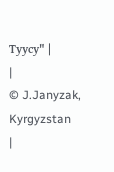Туусу" |
|
© J.Janyzak, Kyrgyzstan
|